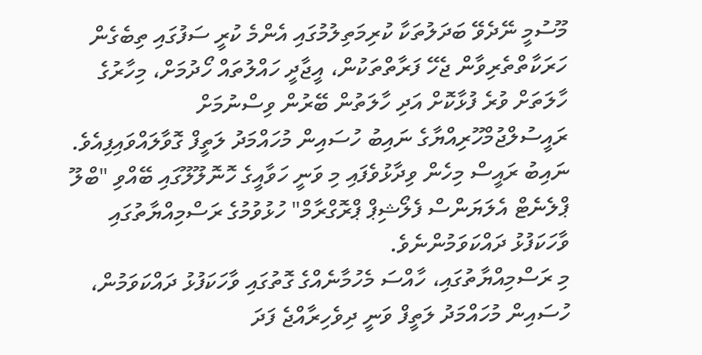މޫސުމީ ނޭދެވޭ ބަދަލުތަކާ ކުރިމަތިލުމުގައި އެންމެ ކުރީ ސަފުގައި ތިބެގެން ހަރަކާތްތެރިވާން ޖެހޭ ފަރާތްތަކުން، އީޖާދީ ހައްލުތައް ހޯދުމަށް، މިހާރުގެ ހާލަތަށް ވުރެ ފުޅާކޮށް އަދި ހާލަތުން ބޭރުން ވިސްނުމަށް ރައީސުލްޖުމްހޫރިއްޔާގެ ނައިބު ހުސައިން މުހައްމަދު ލަތީފް ގޮވާލައްވައިފިއެވެ.
ނައިބު ރައީސް މިހެން ވިދާޅުވެފައި މި ވަނީ ހަވާއީގެ ހޮނޮލޫލޫގައި ބޭއްވި "ބްލޫ ޕްލެނެޓް އެލަޔަންސް ފެލޯޝިޕް ޕްރޮގްރާމް" ހުޅުވުމުގެ ރަސްމިއްޔާތުގައި ވާހަކަފުޅު ދައްކަވަމުންނެވެ.
މި ރަސްމިއްޔާތުގައި، ހާއްސަ މެހުމާނެއްގެ ގޮތުގައި ވާހަކަފުޅު ދައްކަވަމުން، ހުސައިން މުހައްމަދު ލަތީފް ވަނީ ދިވެހިރާއްޖެ ފަދަ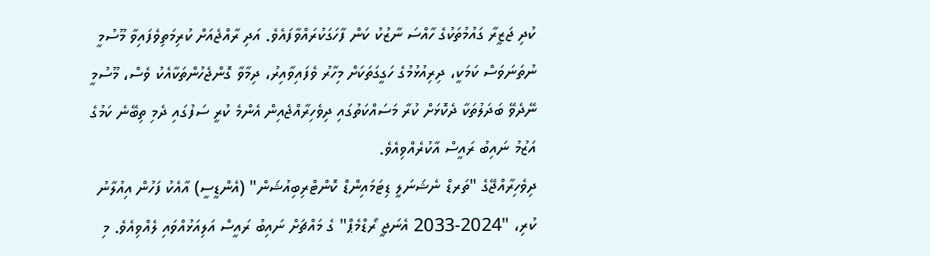ކުދި ޖަޒީރާ ގައުމުތަކުގެ ހާއްސަ ނާޒުކު ކަން ފާހަގަކުރައްވާފައެވެ. އަދި ރާއްޖެއަށް ކުރިމަތިވެފައިވާ މޫސުމީ ނުތަނަވަސް ކަމަކީ، ދިރިއުޅުމުގެ ހަގީގަތަކަށް މިހާރު ވެފައިވާއިރު، ދިމާވާ ގޮންޖެހުންތަކާއެކު ވެސް، މޫސުމީ ނޭދެވޭ ބަދަލުތަކާ ދެކޮޅަށް ކުރާ މަސައްކަތުގައި ދިވެހިރާއްޖެއިން އެންމެ ކުރީ ސަފުގައި ދެމި ތިބޭނެ ކަމުގެ އަޒުމު ނައިބު ރައީސް އާކުރެއްވިއެވެ.
ދިވެހިރާއްޖޭގެ "ތަރޑް ނެޝަނަލީ ޑިޓަމައިންޑް ކޮންޓްރިބިއުޝަން" (އެންޑީސީ) އާއެކު ފަހުން އިއުލާނު ކުރި، "2024-2033 އެނަޖީ ރޯޑްމެޕް" ގެ މައްޗަށް ނައިބު ރައީސް އަލިއަޅުއްވައި ލެއްވިއެވެ. މި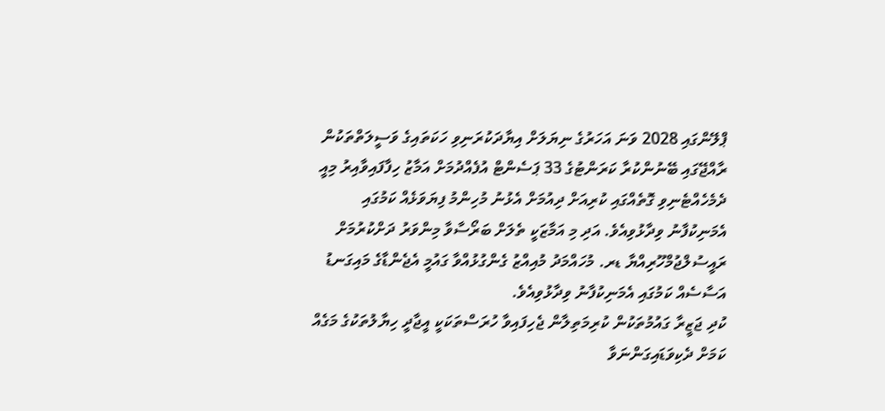ޕްލޭންގައި 2028 ވަނަ އަހަރުގެ ނިޔަލަށް އިޔާދަކުރަނިވި ހަކަތައިގެ ވަސީލަތްތަކުން ރާއްޖޭގައި ބޭނުންކުރާ ކަރަންޓުގެ 33 ޕަސެންޓް އުފެއްދުމަށް އަމާޒު ހިފާފައިވާއިރު މިއީ ދެމެހެއްޓެނިވި ގޮތެއްގައި ކުރިއަށް ދިއުމަށް އެޅުނު މުހިންމު ފިޔަވަޅެއް ކަމުގައި އެމަނިކުފާނު ވިދާޅުވިއެވެ. އަދި މި އަމާޒަކީ ތެލަށް ބަރޯސާވާ މިންވަރު ދަށްކުރުމަށް ރައީސުލްޖުމްހޫރިއްޔާ ޑރ. މުހައްމަދު މުއިއްޒު ގެންގުޅުއްވާ ގައުމީ އެޖެންޑާގެ މައިގަނޑު އަސާސެއް ކަމުގައި އެމަނިކުފާނު ވިދާޅުވިއެވެ.
ކުދި ޖަޒީރާ ގައުމުތަކުން ކުރިމަތިލާން ޖެހިފައިވާ ހުރަސްތަކަކީ އީޖާދީ ހިޔާލުތަކުގެ މަގެއް ކަމަށް ދެކިވަޑައިގަންނަވާ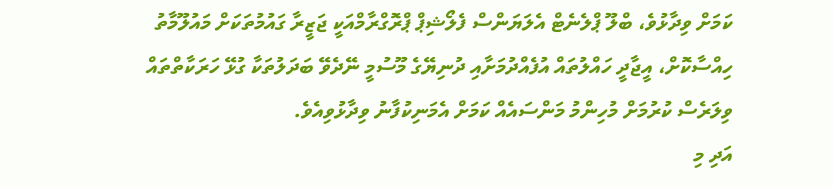ކަމަށް ވިދާޅުވެ، ބްލޫ ޕްލެނެޓް އެލަޔަންސް ފެލޯޝިޕް ޕްރޮގްރާމްއަކީ ޖަޒީރާ ގައުމުތަކަށް މައުލޫމާތު ހިއްސާކޮށް، އީޖާދީ ހައްލުތައް އުފެއްދުމަށާއި ދުނިޔޭގެ މޫސުމީ ނޭދެވޭ ބަދަލުތަކާ ގުޅޭ ހަރަކާތްތައް ވިލަރެސް ކުރުމަށް މުހިންމު މަންސައެއް ކަމަށް އެމަނިކުފާނު ވިދާޅުވިއެވެ.
އަދި މި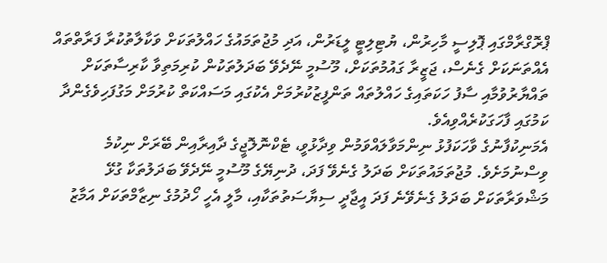ޕްރޮގްރާމްގައި ޕޮލިސީ މާހިރުން، ޔުޓިލިޓީ ލީޑަރުން، އަދި މުޖުތަމައުގެ ހައްލުތަކަށް ވަކާލާތުކުރާ ފަރާތްތައް އެއްތަނަކަށް ގެނެސް، ޖަޒީރާ ގައުމުތަކަށް، މޫސުމީ ނޭދެވޭ ބަދަލުތަކުން ކުރިމަތިވާ ކާރިސާތަކަށް ތައްޔާރުވުމާއި ސާފު ހަކަތައިގެ ހައްލުތައް ތަންފީޒުކުރުމަށް އެކުގައި މަސައްކަތް ކުރުމަށް މަގުފަހިވެގެންދާ ކަމުގައި ފާހަގަކުރެއްވިއެވެ.
އެމަނިކުފާނުގެ ވާހަކަފުޅު ނިންމަވާލައްވަމުން ވިދާޅުވީ، ޓެކްނޮލޮޖީގެ ދާއިރާއިން ބޭރަށް ނިކުމެ ވިސްނުމަށެވެ. މުޖުތަމައުތަކަށް ބަދަލު ގެނެވޭ ފަދަ، ދުނިޔޭގެ މޫސުމީ ނޭދެވޭ ބަދަލުތަކާ ގުޅޭ މަޝްވަރާތަކަށް ބަދަލު ގެނެވޭނެ ފަދަ އީޖާދީ ސިޔާސަތުތަކާއި، މާލީ އެހީ ހޯދުމުގެ ނިޒާމްތަކަށް އަމާޒު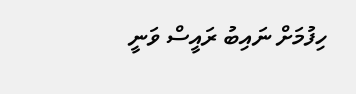ހިފުމަށް ނައިބު ރައީސް ވަނީ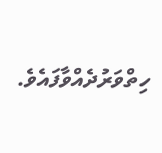ހިތްވަރުދެއްވާފައެވެ.